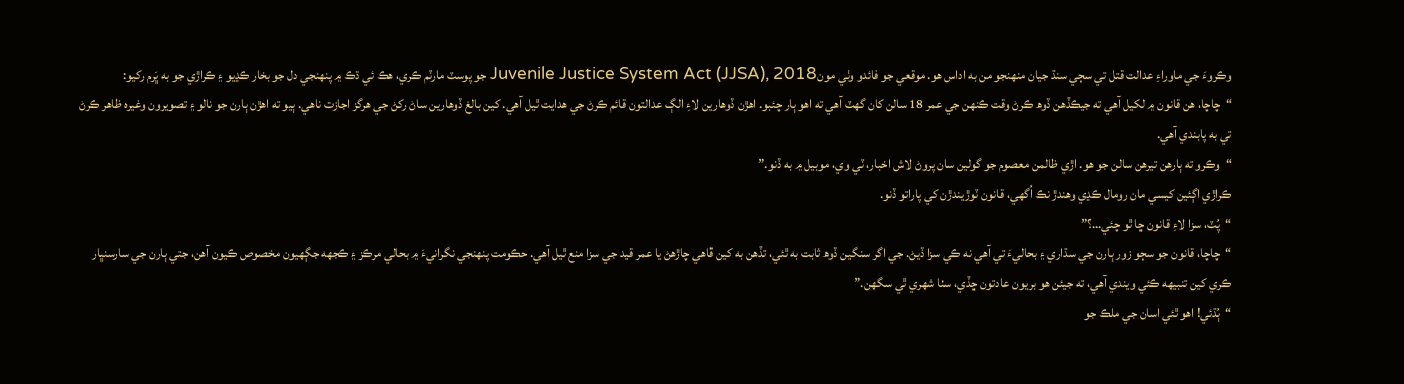وڪروءَ جي ماوراءِ عدالت قتل تي سڄي سنڌ جيان منهنجو من به اداس هو. موقعي جو فائدو وٺي مونJuvenile Justice System Act (JJSA), 2018 جو پوسٽ مارٽم ڪري، هڪ ئي ڌڪ ۾ پنھنجي دل جو بخار ڪڍيو ۽ ڪراڙي جو به ڀَرم رکيو:
“چاچا، هن قانون ۾ لکيل آهي ته جيڪڏهن ڏوھ ڪرڻ وقت ڪنهن جي عمر 18 سالن کان گھٽ آهي ته اهو ٻار چئبو. اهڙن ڏوهارين لاءِ الڳ عدالتون قائم ڪرڻ جي هدايت ٿيل آهي. کين بالغ ڏوهارين ساڻ رکڻ جي هرگز اجازت ناھي. ٻيو ته اهڙن ٻارن جو نالو ۽ تصويرون وغيره ظاهر ڪرڻ تي به پابندي آهي.
“وڪرو ته ٻارهن تيرهن سالن جو هو. اڙي ظالمن معصوم جو گولين سان پروڻ لاش اخبار، ٽي وي، موبيل ۾ به ڏنو.”
ڪراڙي اڳئين کيسي مان رومال ڪڍي وهندڙ نڪ اُگهي، قانون ٽوڙيندڙن کي پاراتو ڏنو.
“پُٽ، سزا لاءِ قانون ڇا ٿو چئي…؟”
“چاچا، قانون جو سڄو زور ٻارن جي سڌاري ۽ بحاليءَ تي آهي نه ڪي سزا ڏيڻ. جي اگر سنگين ڏوھ ثابت به ٿئي، تڏهن به کين ڦاهي چاڙهڻ يا عمر قيد جي سزا منع ٿيل آھي. حڪومت پنهنجي نگرانيءَ ۾ بحالي مرڪز ۽ ڪجهه جڳهيون مخصوص ڪيون آھن، جتي ٻارن جي سارسنڀار ڪري کين تنبيهه ڪئي ويندي آهي، ته جيئن هو بريون عادتون ڇڏي، سٺا شھري ٿي سگهن.”
“ٻُڌئي! اهو ٿئي اسان جي ملڪ جو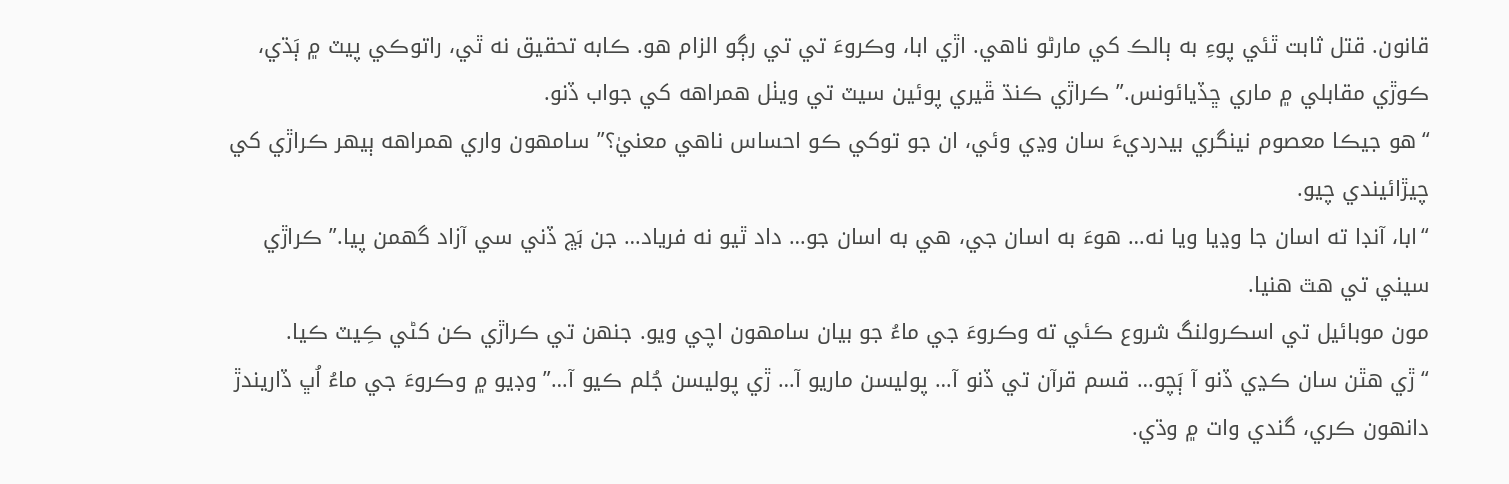قانون. قتل ثابت ٿئي پوءِ به ٻالڪ کي مارڻو ناھي. اڙي ابا، وڪروءَ تي تي رڳو الزام هو. ڪابه تحقيق نه ٿي، راتوڪي پيٽ ۾ ٻَڌي، ڪوڙي مقابلي ۾ ماري ڇڏيائونس.” ڪراڙي ڪنڌ ڦيري پوئين سيٽ تي ويٺل همراهه کي جواب ڏنو.
“هو جيڪا معصوم نينگري بيدرديءَ سان وڍي وئي، ان جو توکي ڪو احساس ناهي معنيٰ؟” سامهون واري همراهه ٻيهر ڪراڙي کي چيڙائيندي چيو.
“ابا، آنڊا ته اسان جا وڍيا ويا نه… هوءَ به اسان جي، هي به اسان جو… داد ٿيو نه فرياد… جن بَڇ ڏني سي آزاد گھمن پيا.” ڪراڙي سيني تي هٿ هنيا.
مون موبائيل تي اسڪرولنگ شروع ڪئي ته وڪروءَ جي ماءُ جو بيان سامهون اچي ويو. جنھن تي ڪراڙي ڪن کڻي ڪِيٽ ڪيا.
“ڙي هٿن سان ڪڍي ڏنو آ ٻَچو… قسم قرآن تي ڏنو آ… پوليسن ماريو آ… ڙي پوليسن جُلم ڪيو آ…” وڊيو ۾ وڪروءَ جي ماءُ اُڀ ڏاريندڙ دانهون ڪري، گندي وات ۾ وڌي.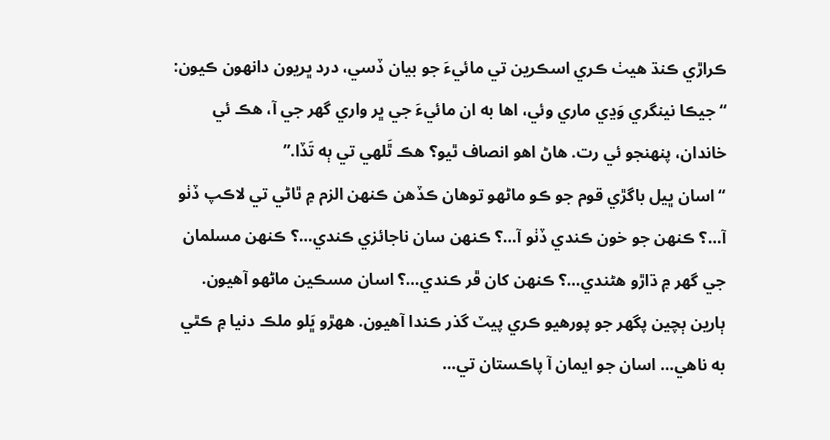ڪراڙي ڪنڌ هيٺ ڪري اسڪرين تي مائيءَ جو بيان ڏسي، درد ڀريون دانهون ڪيون:
“جيڪا نينگري وَڍي ماري وئي، اها به ان مائيءَ جي ڀر واري گهر جي آ، ھڪ ئي خاندان، پنهنجو ئي رت. هاڻ اهو انصاف ٿيو؟ هڪ ٿَلهي تي ٻه تَڏا.”
“اسان ڀيل باگڙي قوم جو ڪو ماڻهو توھان ڪڏهن ڪنهن الزم ۾ ٿاڻي تي لاڪپ ڏٺو آ…؟ ڪنهن جو خون ڪندي ڏٺو آ…؟ ڪنهن سان ناجائزي ڪندي…؟ ڪنهن مسلمان جي گهر ۾ ڌاڙو هڻندي…؟ ڪنهن کان ڦر ڪندي…؟ اسان مسڪين ماڻهو آهيون. ٻارين ٻچين پگھر جو پورهيو ڪري پيٽ گذر ڪندا آهيون. ههڙو ڀَلو ملڪ دنيا ۾ ڪٿي به ناھي… اسان جو ايمان آ پاڪستان تي…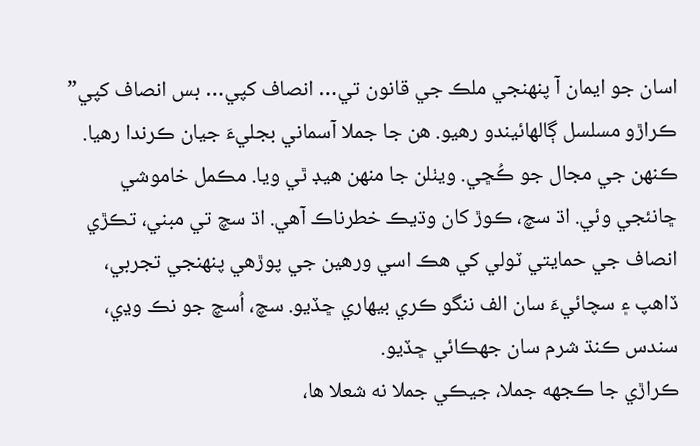اسان جو ايمان آ پنهنجي ملڪ جي قانون تي… انصاف کپي… بس انصاف کپي”
ڪراڙو مسلسل ڳالهائيندو رهيو. هن جا جملا آسماني بجليءَ جيان ڪرندا رهيا. ڪنهن جي مجال جو ڪُڇي. ويٺلن جا منھن هيڊ ٿي ويا. مڪمل خاموشي ڇانئجي وئي. اڌ سچ، ڪوڙ کان وڌيڪ خطرناڪ آهي. اڌ سچ تي مبني، تڪڙي انصاف جي حمايتي ٽولي کي هڪ اسي ورهين جي پوڙهي پنهنجي تجربي، ڏاهپ ۽ سچائيءَ سان الف ننگو ڪري بيهاري ڇڏيو. سچ، اُسچ جو نڪ وڍي، سندس ڪنڌ شرم سان جهڪائي ڇڏيو.
ڪراڙي جا ڪجهه جملا، جيڪي جملا نه شعلا ها،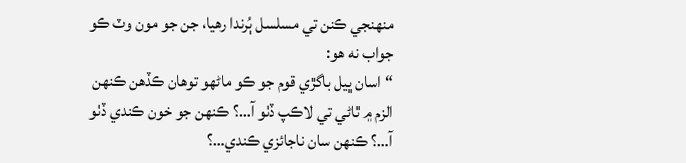منهنجي ڪنن تي مسلسل ٻُرندا رهيا، جن جو مون وٽ ڪو جواب نه هو:
“اسان ڀيل باگڙي قوم جو ڪو ماڻهو توھان ڪڏهن ڪنهن الزم ۾ ٿاڻي تي لاڪپ ڏٺو آ…؟ ڪنهن جو خون ڪندي ڏٺو آ…؟ ڪنهن سان ناجائزي ڪندي…؟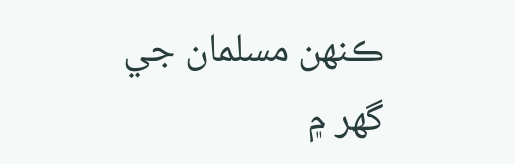ڪنهن مسلمان جي گهر ۾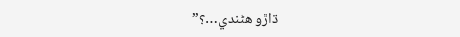ڌاڙو هڻندي…؟”